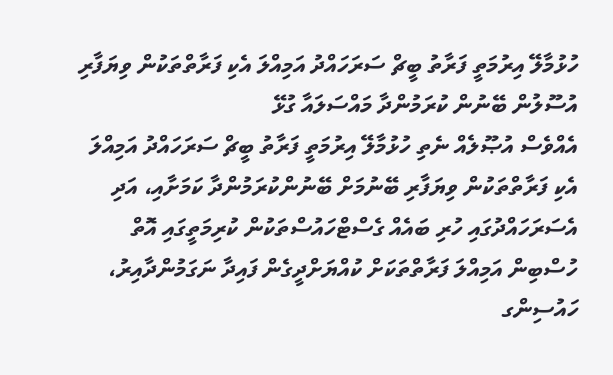ހުޅުމާލޭ އިރުމަތީ ފަރާތު ބީޗް ސަރަހައްދު އަމިއްލަ އެކި ފަރާތްތަކުން ވިޔަފާރި އުސޫލުން ބޭނުން ކުރަމުންދާ މައްސަލައާ ގުޅޭ
އެއްވެސް އުޞޫލެއް ނެތި ހުޅުމާލޭ އިރުމަތީ ފަރާތު ބީޗް ސަރަހައްދު އަމިއްލަ އެކި ފަރާތްތަކުން ވިޔަފާރި ބޭނުމަށް ބޭނުންކުރަމުންދާ ކަމަށާއި، އަދި އެސަރަހައްދުގައި ހުރި ބައެއް ގެސްޓްހައުސްތަކުން ކުރިމަތީގައި އޮތް ހުސްބިން އަމިއްލަ ފަރާތްތަކަށް ކުއްޔަށްދީގެން ފައިދާ ނަގަމުންދާއިރު، ހައުސިންގ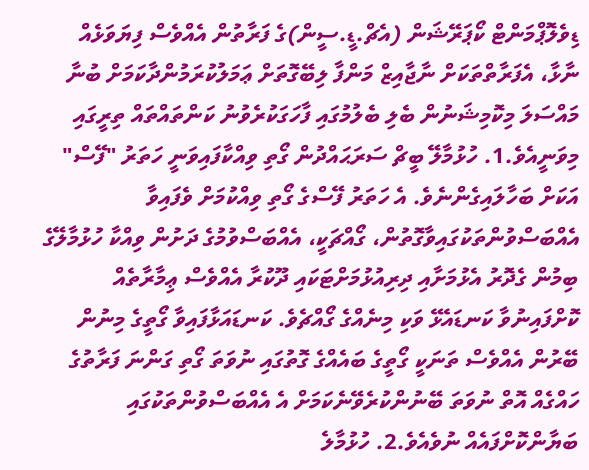ޑިވެލޮޕްމަންޓް ކޯޕަރޭޝަން (އެޗް.ޑީ.ސީން)ގެ ފަރާތުން އެއްވެސް ފިޔަވަޅެއް ނާޅާ، އެފަރާތްތަކަށް ނާޖާއިޒް މަންފާ ލިބޭގޮތަށް ޢަމަލުކުރަމުންދާކަމަށް ބުނާ މައްސަލަ މިކޮމިޝަނުން ބެލި ބެލުމުގައި ފާހަގަކުރެވުނު ކަންތައްތައް ތިރީގައި މިވަނީއެވެ.1. ހުޅުމާލޭ ބީޗް ސަރަޙައްދުން ގޯތި ވިއްކާފައިވަނީ ހަތަރު "ފޭސް" އަކަށް ބަހާލައިގެންނެވެ. އެ ހަތަރު ފޭސްގެ ގޯތި ވިއްކުމަށް ވެފައިވާ އެއްބަސްވުންތަކުގައިވާގޮތުން، ގޯއްޗަކީ، އެއްބަސްވުމުގެ ދަށުން ވިއްކާ ހުޅުމާލޭގެ ބިމުން ގެދޮރު އެޅުމަށާއި ދިރިއުޅުމަށްޓަކައި ދޫކުރާ އެއްވެސް ޢިމާރާތެއް ކޮށްފައިނުވާ ކަނޑައެޅޭ ވަކި މިނެއްގެ ގޯއްޗެވެ. ކަނޑައަޅާފައިވާ ގޯތީގެ މިނުން ބޭރުން އެއްވެސް ތަނަކީ ގޯތީގެ ބައެއްގެ ގޮތުގައި ނުވަތަ ގޯތި ގަންނަ ފަރާތުގެ ހައްގެއް އޮތް ނުވަތަ ބޭނުންކުރެވޭނެކަމަށް އެ އެއްބަސްވުންތަކުގައި ބަޔާންކޮށްފައެއް ނުވެއެވެ.2. ހުޅުމާލެ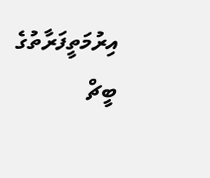އިރުމަތީފަރާތުގެ ބީޗް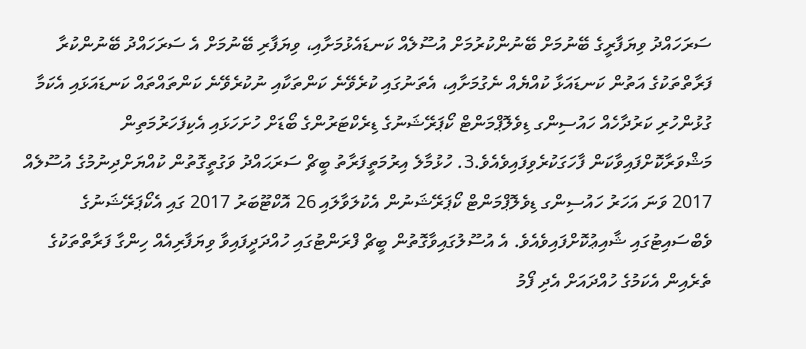ސަރަހައްދު ވިޔަފާރީގެ ބޭނުމަށް ބޭނުންކުރުމަށް އުސޫލެއް ކަނޑައެޅުމަށާއި، ވިޔަފާރި ބޭނުމަށް އެ ސަރަހައްދު ބޭނުންކުރާ ފަރާތްތަކުގެ އަތުން ކަނޑައަޅާ ކުއްޔެއް ނެގުމަށާއި، އެތަނުގައި ކުރެވޭނެ ކަންތަކާއި ނުކުރެވޭނެ ކަންތައްތައް ކަނޑައަޅައި އެކަމާ ގުޅުންހުރި ކަރުދާހެއް ހައުސިންގ ޑިވެލޮޕްމަންޓް ކޯޕަރޭޝަނުގެ ޑިރެކްޓަރުންގެ ބޯޑަށް ހުށަހަޅައި އެކިފަހަރުމަތިން މަޝްވަރާކޮށްފައިވާކަން ފާހަގަކުރެވިފައިވެއެވެ.3. ހުޅުމާލެ އިރުމަތީފަރާތު ބީޗް ސަރަޙައްދު ވަގުތީގޮތުން ކުއްޔަށްދިނުމުގެ އުސޫލެއް 2017 ވަނަ އަހަރު ހައުސިންގ ޑިވެލޮޕްމަންޓް ކޯޕަރޭޝަނުން އެކުލަވާލައި 26 އޮކްޓޫބަރު 2017 ގައި އެކޯޕަރޭޝަނުގެ ވެބްސައިޓުގައި ޝާއިޢުކޮށްފައިވެއެވެ. އެ އުސޫލުގައިވާގޮތުން ބީޗް ފްރަންޓުގައި ހުއްދަދީފައިވާ ވިޔަފާރިއެއް ހިންގާ ފަރާތްތަކުގެ ތެރެއިން އެކަމުގެ ހުއްދައަށް އެދި ފޯމު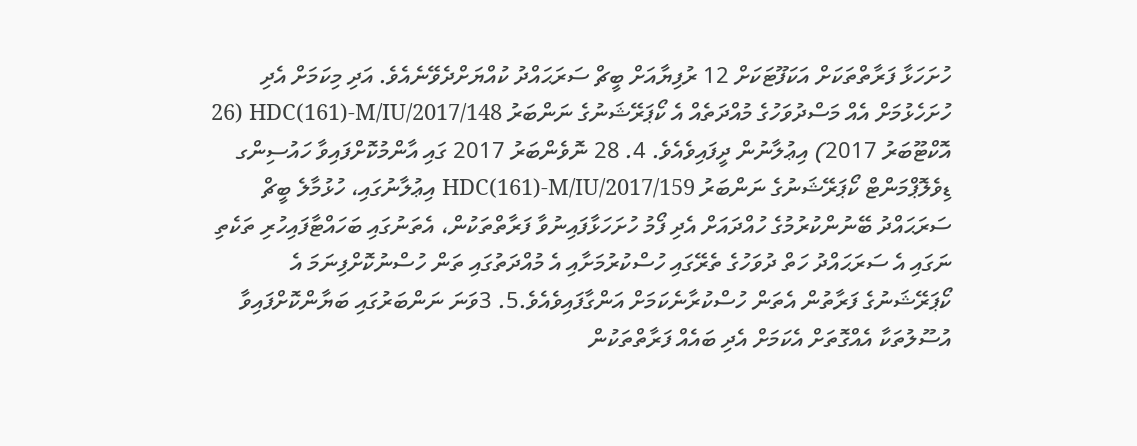ހުށަހަޅާ ފަރާތްތަކަށް އަކަފޫޓަކަށް 12 ރުފިޔާއަށް ބީޗް ސަރަޙައްދު ކުއްޔަށްދެވޭނެއެވެ. އަދި މިކަމަށް އެދި ހުށަހެޅުމަށް އެއް މަސްދުވަހުގެ މުއްދަތެއް އެ ކޯޕަރޭޝަނުގެ ނަންބަރު HDC(161)-M/IU/2017/148 (26 އޮކްޓޫބަރު 2017) އިޢުލާނުން ދީފައިވެއެވެ. 4. 28 ނޮވެންބަރު 2017 ގައި އާންމުކޮށްފައިވާ ހައުސިންގ ޑިވެލޮޕްމަންޓް ކޯޕަރޭޝަނުގެ ނަންބަރު HDC(161)-M/IU/2017/159 އިޢުލާނުގައި، ހުޅުމާލެ ބީޗް ސަރަޙައްދު ބޭނުންކުރުމުގެ ހުއްދައަށް އެދި ފޯމު ހުށަހަޅާފައިނުވާ ފަރާތްތަކުން، އެތަނުގައި ބަހައްޓާފައިހުރި ތަކެތި ނަގައި އެ ސަރަޙައްދު ހަތް ދުވަހުގެ ތެރޭގައި ހުސްކުރުމަށާއި އެ މުއްދަތުގައި ތަން ހުސްނުކޮށްފިނަމަ އެ ކޯޕަރޭޝަނުގެ ފަރާތުން އެތަން ހުސްކުރާނެކަމަށް އަންގާފައިވެއެވެ.5. 3ވަނަ ނަންބަރުގައި ބަޔާންކޮށްފައިވާ އުސޫލުތަކާ އެއްގޮތަށް އެކަމަށް އެދި ބައެއް ފަރާތްތަކުން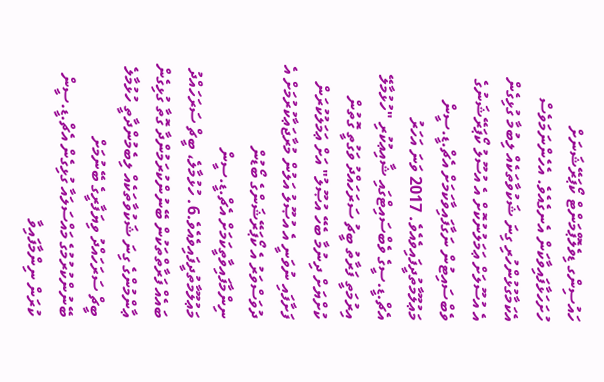ހައުސިންގ ޑިވެލޮޕްމަންޓް ކޯޕަރޭޝަނަށް ހުށަހަޅާފައިވާކަން އެނގެއެވެ. އެހެންނަމަވެސް އެކަމާގުޅުންހުރި ގިނަ ޝަކުވާތަކެއް ލިބުމާ ގުޅިގެން އެ އުސޫލަށް ޢަމަލުނުކޮށް އެ އުސޫލު ކޯޕަރޭޝަނުގެ ވެބްސައިޓުން ނަގާފައިވާކަމަށް އެޗް.ޑީ.ސީން މަޢުލޫމާތުދީފައިވެއެވެ. 2017 ވަނަ އަހަރު އެޗް.ޑީ.ސީގެ ވެބްސައިޓްގައި ޝާއިޢުކުރި "ހުޅުމާލޭ އިރުމަތީ ފަރާތު ބީޗު ސަރަހައްދު ވަގުތީ ގޮތުން ކުށްޔަށް ދިނުމާ ބެހޭ އުޞޫލު" އަށް ޢަމަލުކުރަން ފަށާފައި ނުވަނީ އެ އުޞޫލު އަލުން މުރާޖަޢާކުރުމަށް އެ ދުވަސްވަރު އެ ކޯޕަރޭޝަންގެ ބޯޑުން ނިންމާފައިވާތީކަމަށް އެޗް.ޑީ.ސީން މަޢުލޫމާތުދީފައިވެއެވެ.6. ހުޅުމާލެ، ބީޗް ސަރަހައްދު ބައެއް ފަރާތްތަކުން ބޭނުންކުރަމުންދާ ގޮތާ ގުޅިގެން ޢާންމުންގެ ގިނަ ޝަކުވާތަކެއް ލިބެމުންދާތީ ހުޅުމާލެ ބީޗް ސަރަހައްދު ވިޔަފާރީގެ ބޭނުމަށް ބޭނުންކުރުމުގެ މައްސަލައާ ގުޅިގެން އެޗް.ޑީ.ސީން ކުރަން ނިންމާފައިވާ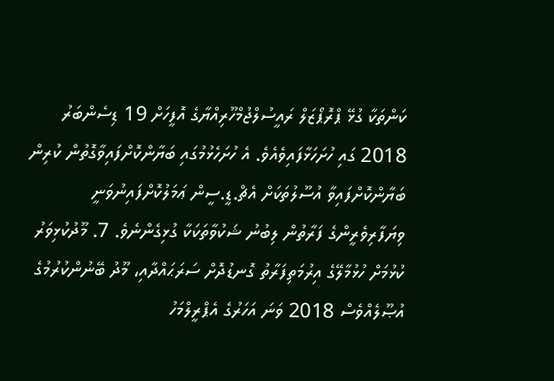ކަންތަކާ ގުޅޭ ޕްރޮޕޯޒަލް ރައީސުލްޖުމްހޫރިއްޔާގެ އޮފީހަށް 19 ޑިސެންބަރު 2018 ގައި ހުށަހަޅާފައިވެއެވެ. އެ ހުށަހެޅުމުގައި ބަޔާންކޮށްފައިވާގޮތުން ކުރިން ބަޔާންކޮށްފައިވާ އުސޫލުތަކަށް އެޗް.ޑީ.ސީން ޢަމަލުކޮށްފައިނުވަނީ ވިޔަފާރިވެރީންގެ ފަރާތުން ލިބުނު ޝަކުވާތަކަކާ ގުޅިގެންނެވެ. 7. މޫދުކުޅިވަރު ކުޅުމަށް ހުޅުމާލޭގެ އިރުމަތިފަރާތު ގޮނޑުދޮށް ސަރަޙައްދާއި، މޫދު ބޭނުންކުރުމުގެ އުޞޫލެއްވެސް 2018 ވަނަ އަހަރުގެ އެޕްރީލްމަހު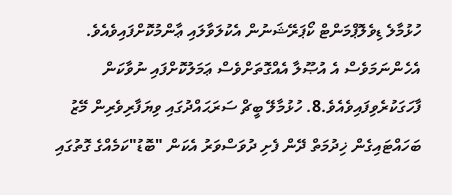ހުޅުމާލެ ޑިވެލޮޕްމަންޓް ކޯޕަރޭޝަނުން އެކުލަވާލައި ޢާންމުކޮށްފައިވެއެވެ. އެހެންނަމަވެސް އެ އުޞޫލާ އެއްގޮތަށްވެސް ޢަމަލުކޮށްފައި ނުވާކަން ފާހަގަކުރެވިފައިވެއެވެ.8. ހުޅުމާލޭ ބީޗް ސަރަޙައްދުގައި ވިޔަފާރިވެރިން މޭޒު ބަހައްޓައިގެން ޚިދުމަތް ދޭން ފެށި ދުވަސްވަރު އެކަން "ބޮޑު"ކަމެއްގެ ގޮތުގައި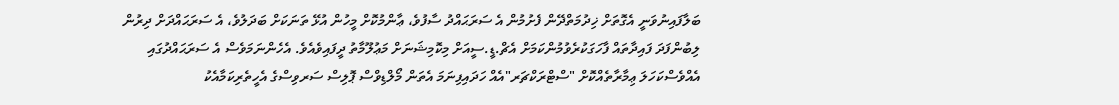ބަލާފައިނުވަނީ އެގޮތަށް ޚިދުމަތްދޭން ފެށުމުން އެ ސަރަޙައްދު ސާފުވެ، ޢާންމުކޮށް މީހުން އުޅޭ ތަނަކަށް ބަދަލުވެ، އެ ސަރަޙައްދަށް ދިރުން ލިބުންފަދަ ފައިދާތައް ފާހަގަކުރެވުމުންކަމަށް އެޗް.ޑީ.ސީއަށް މިކޮމިޝަނަށް މަޢުލޫމާތު ދީފައިވެއެވެ. އެހެންނަމަވެސް އެ ސަރަޙައްދުގައި އެއްވެސްކަހަލަ ޢިމާރާތެއްކޮށް "ސްޓްރަކްޗަރ"އެއް ހަދައިފިނަމަ އެތަން މޯލްޑިވްސް ޕޮލިސް ސަރވިސްގެ އެހީތެރިކަމާއެކު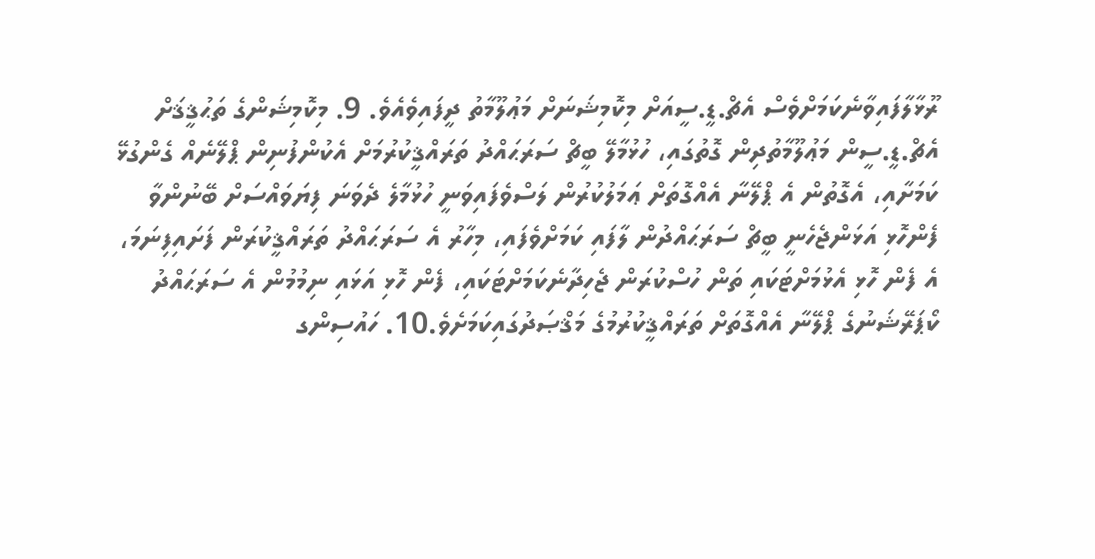ރޫޅާލާފައިވާނެކަމަށްވެސް އެޗް.ޑީ.ސީއަށް މިކޮމިޝަނަށް މަޢުލޫމާތު ދީފައިވެއެވެ. 9. މިކޮމިޝަންގެ ތަޙުޤީޤަށް އެޗް.ޑީ.ސީން މަޢުލޫމާތުދިން ގޮތުގައި، ހުޅުމާލޭ ބީޗް ސަރަޙައްދު ތަރައްޤީކުރުމަށް އެކުންފުނިން ޕްލޭނެއް ގެންގުޅޭ ކަމަށާއި، އެގޮތުން އެ ޕްލޭނާ އެއްގޮތަށް ޢަމަލުކުރުން ލަސްވެފައިވަނީ ހުޅުމާލެ ދެވަނަ ފިޔަވައްސަށް ބޭނުންވާ ފެންހޮޅި އަޅަންޖެހެނީ ބީޗް ސަރަޙައްދުން ލާފައި ކަމަށްވެފައި، މިހާރު އެ ސަރަޙައްދު ތަރައްޤީކުރަން ފަށައިފިނަމަ، އެ ފެން ހޮޅި އެޅުމަށްޓަކައި ތަން ހުސްކުރަން ޖެހިދާނެކަމަށްޓަކައި، ފެން ހޮޅި އަޅައި ނިމުމުން އެ ސަރަޙައްދު ކޯޕަރޭޝަނުގެ ޕްލޭނާ އެއްގޮތަށް ތަރައްޤީކުރުމުގެ މަޤްޞަދުގައިކަމަށެވެ.10. ހައުސިންގ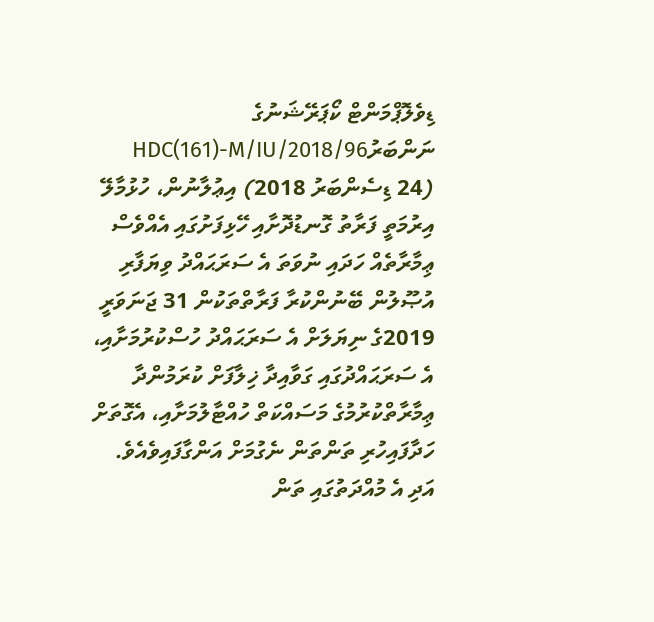ޑިވެލޮޕްމަންޓް ކޯޕަރޭޝަނުގެ ނަންބަރުHDC(161)-M/IU/2018/96 (24 ޑިސެންބަރު 2018) އިޢުލާނުން، ހުޅުމާލޭ އިރުމަތީ ފަރާތު ގޮނޑުދޮށާއި ހޭޅިފަށުގައި އެއްވެސް ޢިމާރާތެއް ހަދައި ނުވަތަ އެ ސަރަޙައްދު ވިޔަފާރި އުޞޫލުން ބޭނުންކުރާ ފަރާތްތަކުން 31 ޖަނަވަރީ 2019ގެ ނިޔަލަށް އެ ސަރަޙައްދު ހުސްކުރުމަށާއި، އެ ސަރަޙައްދުގައި ގަވާއިދާ ޚިލާފަށް ކުރަމުންދާ ޢިމާރާތްކުރުމުގެ މަސައްކަތް ހުއްޓާލުމަށާއި، އެގޮތަށް ހަދާފައިހުރި ތަންތަން ނެގުމަށް އަންގާފައިވެއެވެ. އަދި އެ މުއްދަތުގައި ތަން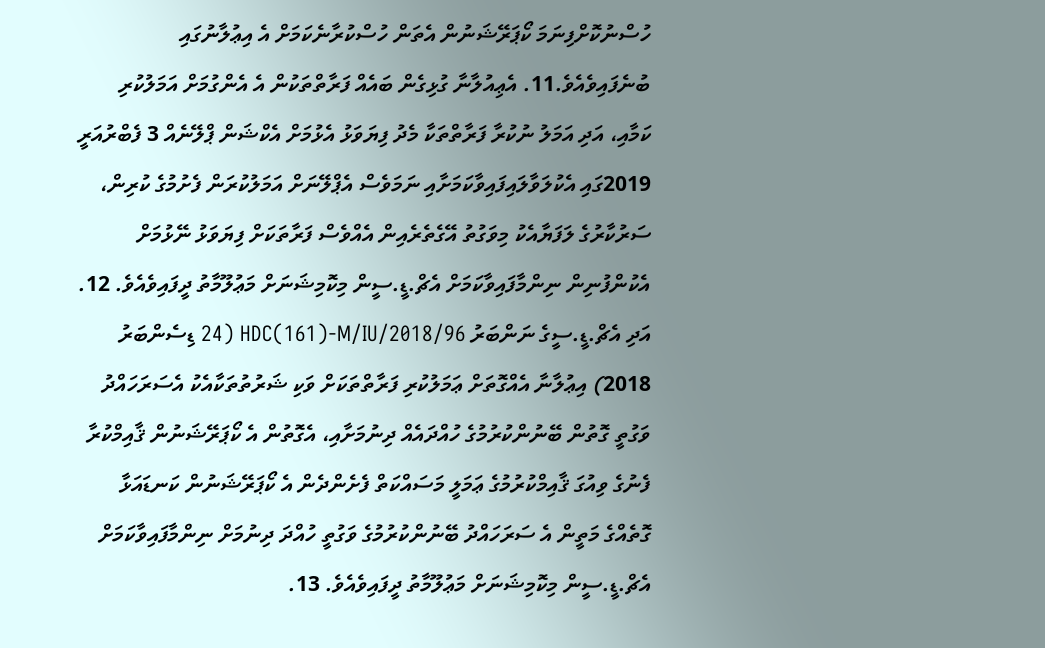ހުސްނުކޮށްފިނަމަ ކޯޕަރޭޝަނުން އެތަން ހުސްކުރާނެކަމަށް އެ އިޢުލާނުގައި ބުނެފައިވެއެވެ.11. އެޢިއުލާނާ ގުޅިގެން ބައެއް ފަރާތްތަކުން އެ އެންގުމަށް އަމަލުކުރި ކަމާއި، އަދި އަމަލު ނުކުރާ ފަރާތްތަކާ މެދު ފިޔަވަޅު އެޅުމަށް އެކްޝަން ޕްލޭނެއް 3 ފެބްރުއަރީ 2019ގައި އެކުލަވާލައިފައިވާކަމަށާއި ނަމަވެސް އެޕްލޭނަށް އަމަލުކުރަން ފެށުމުގެ ކުރިން، ސަރުކާރުގެ ލަފަޔާއެކު މިވަގުތު އޭގެތެރެއިން އެއްވެސް ފަރާތަކަށް ފިޔަވަޅު ނޭޅުމަށް އެކުންފުނިން ނިންމާފައިވާކަމަށް އެޗް.ޑީ.ސީން މިކޮމިޝަނަށް މަޢުލޫމާތު ދީފައިވެއެވެ. 12. އަދި އެޗް.ޑީ.ސީގެ ނަންބަރު HDC(161)-M/IU/2018/96 (24 ޑިސެންބަރު 2018) އިޢުލާނާ އެއްގޮތަށް ޢަމަލުކުރި ފަރާތްތަކަށް ވަކި ޝަރުތުތަކާއެކު އެސަރަހައްދު ވަގުތީ ގޮތުން ބޭނުންކުރުމުގެ ހުއްދައެއް ދިނުމަށާއި، އެގޮތުން އެ ކޯޕަރޭޝަނުން ޤާއިމްކުރާ ފެނުގެ ވިއުގަ ޤާއިމްކުރުމުގެ ޢަމަލީ މަސައްކަތް ފެށެންދެން އެ ކޯޕަރޭޝަނުން ކަނޑައަޅާ ގޮތެއްގެ މަތީން އެ ސަރަހައްދު ބޭނުންކުރުމުގެ ވަގުތީ ހުއްދަ ދިނުމަށް ނިންމާފައިވާކަމަށް އެޗް.ޑީ.ސީން މިކޮމިޝަނަށް މަޢުލޫމާތު ދީފައިވެއެވެ. 13.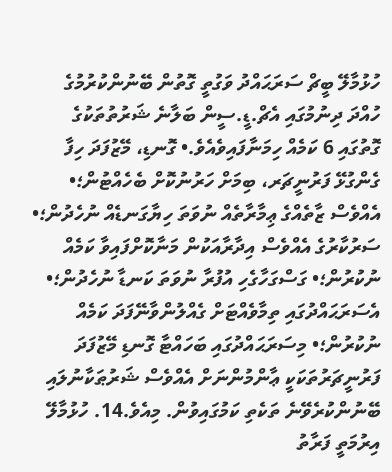ހުޅުމާލޭ ބީޗް ސަރަޙައްދު ވަގުތީ ގޮތުން ބޭނުންކުރުމުގެ ހުއްދަ ދިނުމުގައި އެޗް.ޑީ.ސީން ބަލާނެ ޝަރުތުތަކުގެ ގޮތުގައި 6 ކަމެއް ހިމަނާފައިވެއެވެ.• ގޮނޑި، މޭޒުފަދަ ހިފާ ގެންގުޅޭ ފަރުނީޗަރ، ބިމަށް ހަރުނުކޮށް ބެހެއްޓުން؛• އެއްވެސް ޒާތެއްގެ ޢިމާރާތެއް ނުވަތަ ހިޔާގަނޑެއް ނުހެދުން؛• ސަރުކާރުގެ އެއްވެސް އިދާރާއަކުން މަނާކޮށްފައިވާ ކަމެއް ނުކުރުން؛• ގަސްގަހާގެހި އުފުރާ ނުވަތަ ކަނޑާ ނުހެދުން؛• އެސަރަޙައްދުގައި ތިމާވެއްޓަށް ގެއްލުންވާނޭފަދަ ކަމެއް ނުކުރުން؛• މިސަރަޙައްދުގައި ބަހައްޓާ ގޮނޑި މޭޒުފަދަ ފަރުނީޗަރުތަކަކީ ޢާންމުންނަށް އެއްވެސް ޝަރުޠަކާނުލައި ބޭނުންކުރެވޭނެ ތަކެތި ކަމުގައިވުން. މިއެވެ.14. ހުޅުމާލޭ އިރުމަތީ ފަރާތު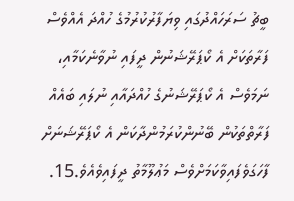ބީޗު ސަރަހައްދުގައި ވިޔަފާރުކުރުމުގެ ހުއްދަ އެއްވެސް ފަރާތަކަށް އެ ކޯޕަރޭޝަނުން ދީފައި ނުވާނެކަމާއި، ނަމަވެސް އެ ކޯޕަރޭޝަނުގެ ހުއްދައާއި ނުލައި ބައެއް ފަރާތްތަކުން ބޭނުންކުރަމުންދާކަން އެ ކޯޕަރޭޝަނަށް ފާހަގަވެފައިވާކަމަށްވެސް މަޢުލޫމާތު ދީފައިވެއެވެ.15.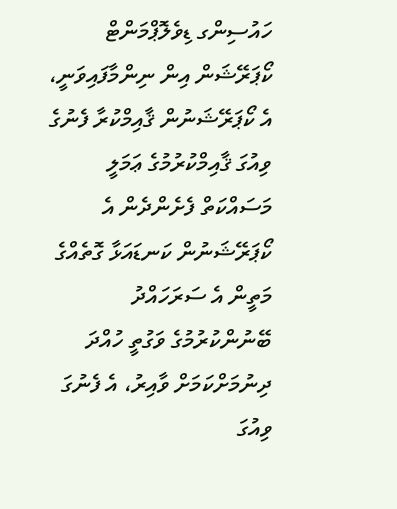ހައުސިންގ ޑިވެލޮޕްމަންޓް ކޯޕަރޭޝަން އިން ނިންމާފައިވަނީ، އެ ކޯޕަރޭޝަނުން ޤާއިމްކުރާ ފެނުގެ ވިއުގަ ޤާއިމްކުރުމުގެ ޢަމަލީ މަސައްކަތް ފެށެންދެން އެ ކޯޕަރޭޝަނުން ކަނޑައަޅާ ގޮތެއްގެ މަތީން އެ ސަރަހައްދު ބޭނުންކުރުމުގެ ވަގުތީ ހުއްދަ ދިނުމަށްކަމަށް ވާއިރު، އެ ފެނުގަ ވިއުގަ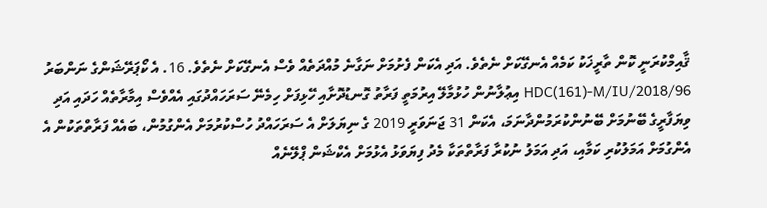ޤާއިމްކުރަނީ ކޮން ތާރީޚަކު ކަމެއް އެނގޭކަށް ނެތެވެ. އަދި އެކަން ފެށުމަށް ނަގާނެ މުއްދަތެއް ވެސް އެނގޭކަށް ނެތެވެ. 16. އެ ކޯޕަރޭޝަންގެ ނަންބަރު HDC(161)-M/IU/2018/96 އިޢުލާނުން ހުޅުމާލޭ އިރުމަތީ ފަރާތު ގޮނޑުދޮށާއި ހޭޅިފަށް ހިމެނޭ ސަރަހައްދުގައި އެއްވެސް އިމާރާތެއް ހަދައި އަދި ވިޔަފާރީގެ ބޭނުމަށް ބޭނުންކުރަމުންދާނަމަ، އެކަން 31 ޖަނަވަރީ 2019 ގެ ނިޔަލަށް އެ ސަރަހައްދު ހުސްކުރުމަށް އެންގުމުން، ބައެއް ފަރާތްތަކުން އެ އެންގުމަށް އަމަލުކުރި ކަމާއި، އަދި އަމަލު ނުކުރާ ފަރާތްތަކާ މެދު ފިޔަވަޅު އެޅުމަށް އެކްޝަން ޕްލޭނެއް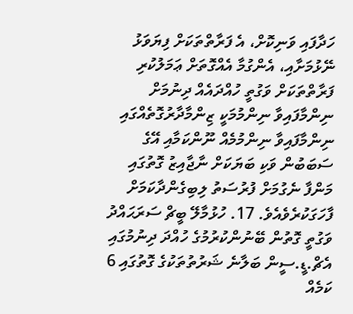ހަދާފައި ވަނިކޮށް، އެ ފަރާތްތަކަށް ފިޔަވަޅު ނޭޅުމަށާއި، އެންގުމާ އެއްގޮތަށް ޢަމަލުކުރި ފަރާތްތަކަށް ވަގުތީ ހުއްދައެއް ދިނުމަށް ނިންމާފައިވާ ނިންމުމަކީ ޒިންމާދާރުގޮތެއްގައި ނިންމާފައިވާ ނިންމުމެއް ނޫންކަމާއި އޭގެ ސަބަބުން ވަކި ބަޔަކަށް ނާޖާއިޒު ގޮތުގައި މަންފާ ނެގުމަށް ފުރުސަތު ލިބިގެންދާކަމަށް ފާހަގަކުރެވެއެވެ. 17. ހުޅުމާލޭ ބީޗް ސަރަޙައްދު ވަގުތީ ގޮތުން ބޭނުންކުރުމުގެ ހުއްދަ ދިނުމުގައި އެޗް.ޑީ.ސީން ބަލާނެ ޝަރުތުތަކުގެ ގޮތުގައި 6 ކަމެއް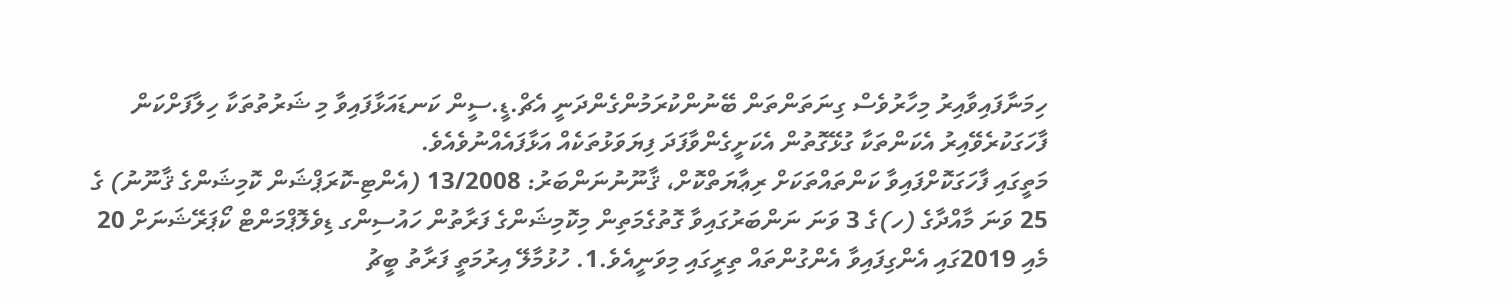ހިމަނާފައިވާއިރު މިހާރުވެސް ގިނަތަންތަން ބޭނުންކުރަމުންގެންދަނީ އެޗް.ޑީ.ސީން ކަނޑައަޅާފައިވާ މި ޝަރުތުތަކާ ހިލާފަށްކަން ފާހަގަކުރެވޭއިރު އެކަންތަކާ ގުޅޭގޮތުން އެކަށީގެންވާފަދަ ފިޔަވަޅުތަކެއް އަޅާފައެއްނުވެއެވެ.
މަތީގައި ފާހަގަކޮށްފައިވާ ކަންތައްތަކަށް ރިޢާޔަތްކޮށް، ޤާނޫނުނަންބަރު: 13/2008 (އެންޓި-ކޮރަޕްޝަން ކޮމިޝަންގެ ޤާނޫނު) ގެ 25 ވަނަ މާއްދާގެ (ހ)ގެ 3 ވަނަ ނަންބަރުގައިވާ ގޮތުގެމަތިން މިކޮމިޝަންގެ ފަރާތުން ހައުސިންގ ޑިވެލޮޕްމަންޓް ކޯޕަރޭޝަނަށް 20 މެއި 2019ގައި އެންގިފައިވާ އެންގުންތައް ތިރީގައި މިވަނީއެވެ.1. ހުޅުމާލޭ އިރުމަތީ ފަރާތު ބީޗު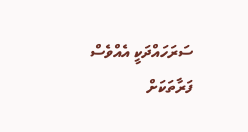ސަރަހައްދަކީ އެއްވެސް ފަރާތަކަށް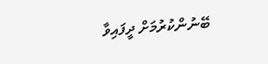ބޭނުންކުރުމަށް ދީފައިވާ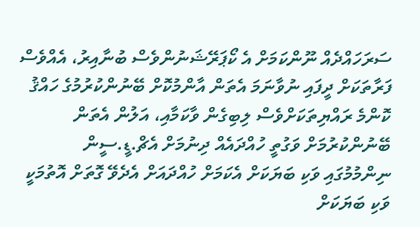ސަރަހައްދެއް ނޫންކަމަށް އެ ކޯޕަރޭޝަނުންވެސް ބުނާއިރު، އެއްވެސް ފަރާތަކަށް ދީފައި ނުވާނަމަ އެތަން އާންމުކޮށް ބޭނުންކުރުމުގެ ހައްޤު ކޮންމެ ރައްޔިތަކަށްވެސް ލިބިގެން ވާކަމާއި، އަލުން އެތަން ބޭނުންކުރުމަށް ވަގުތީ ހުއްދައެއް ދިނުމަށް އެޗް.ޑީ.ސީން ނިންމުމުގައި ވަކި ބަޔަކަށް އެކަމަށް ހުއްދައަށް އެދެވޭ ގޮތަށް އޮތުމަކީ ވަކި ބަޔަކަށް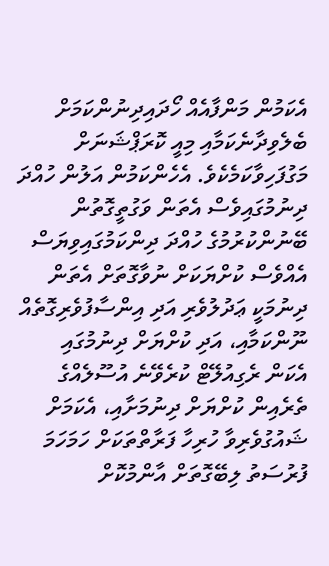އެކަމުން މަންފާއެއް ހޯދައިދިނުންކަމަށް ބެލެވިދާނެކަމާއި މިއީ ކޮރަޕްޝަނަށް މަގުފަހިވާކަމެކެވެ. އެހެންކަމުން އަލުން ހުއްދަ ދިނުމުގައިވެސް އެތަން ވަގުތީގޮތުން ބޭނުންކުރުމުގެ ހުއްދަ ދިންކަމުގައިވިޔަސް އެއްވެސް ކުށްޔަކަށް ނުވާގޮތަށް އެތަން ދިނުމަކީ ޢަދުލުވެރި އަދި އިންސާފުވެރިގޮތެއް ނޫންކަމާއި، އަދި ކުށްޔަށް ދިނުމުގައި އެކަން ރެގިއުލޭޓް ކުރެވޭނެ އުސޫލެއްގެ ތެރެއިން ކުށްޔަށް ދިނުމަށާއި، އެކަމަށް ޝައުގުވެރިވާ ހުރިހާ ފަރާތްތަކަށް ހަމަހަމަ ފުރުސަތު ލިބޭގޮތަށް އާންމުކޮށް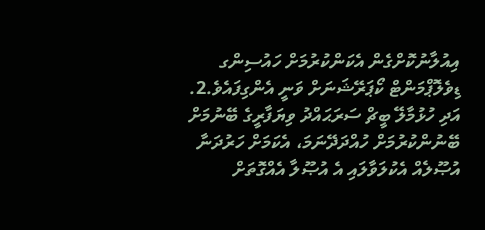އިއުލާނުކޮށްގެން އެކަންކުރުމަށް ހައުސިންގ ޑިވެލޮޕްމަންޓް ކޯޕަރޭޝަނަށް ވަނީ އެންގިފައެވެ.2. އަދި ހުޅުމާލޭ ބީޗް ސަރަޙައްދު ވިޔަފާރީގެ ބޭނުމަށް ބޭނުންކުރުމަށް ހުއްދަދޭނަމަ، އެކަމަށް ހަރުދަނާ އުޞޫލެއް އެކުލަވާލައި އެ އުޞޫލާ އެއްގޮތަށް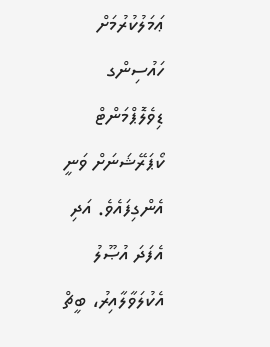ޢަމަލުކުރުމަށް ހައުސިންގ ޑިވެލޮޕްމަންޓް ކޯޕަރޭޝަނަށް ވަނީ އެންގިފައެވެ. އަދި އެފަދަ އުޞޫލު އެކުލަވާލާއިރު، ބީޗް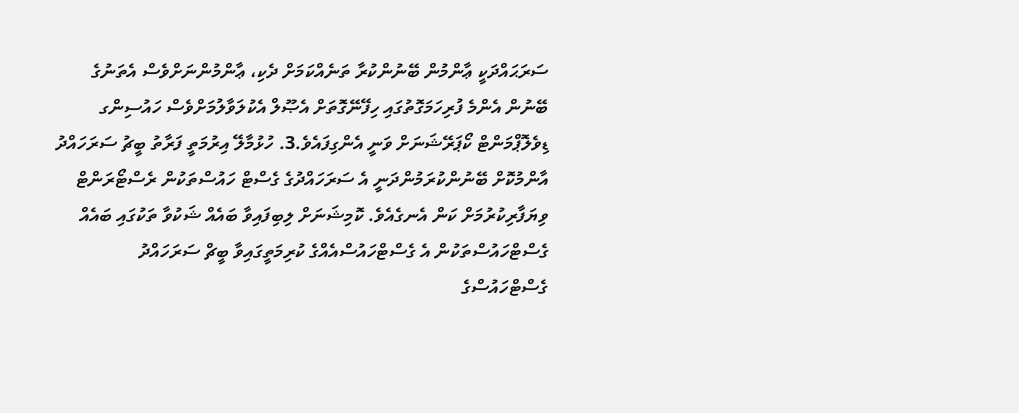ސަރަޙައްދަކީ ޢާންމުން ބޭނުންކުރާ ތަނެއްކަމަށް ދެކި، ޢާންމުންނަށްވެސް އެތަނުގެ ބޭނުން އެންމެ ފުރިހަމަގޮތުގައި ހިފޭނޭގޮތަށް އެޞޫލް އެކުލަވާލުމަށްވެސް ހައުސިންގ ޑިވެލޮޕްމަންޓް ކޯޕަރޭޝަނަށް ވަނީ އެންގިފައެވެ.3. ހުޅުމާލޭ އިރުމަތީ ފަރާތު ބީޗު ސަރަހައްދު އާންމުކޮށް ބޭނުންކުރަމުންދަނީ އެ ސަރަހައްދުގެ ގެސްޓް ހައުސްތަކުން ރެސްޓޯރަންޓް ވިޔަފާރިކުރުމަށް ކަން އެނގެއެވެ. ކޮމިޝަނަށް ލިބިފައިވާ ބައެއް ޝަކުވާ ތަކުގައި ބައެއް ގެސްޓްހައުސްތަކުން އެ ގެސްޓްހައުސްއެއްގެ ކުރިމަތީގައިވާ ބީޗް ސަރަހައްދު ގެސްޓްހައުސްގެ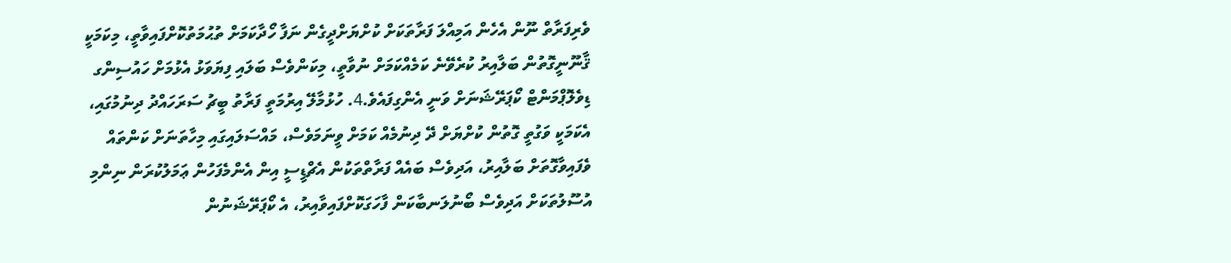ވެރިފަރާތް ނޫން އެހެން އަމިއްލަ ފަރާތަކަށް ކުށްޔަށްދީގެން ނަފާ ހޯދާކަމަށް ތުޙުމަތުކޮށްފައިވާތީ، މިކަމަކީ ޤާނޫނީގޮތުން ބަލާއިރު ކުރެވޭނެ ކަމެއްކަމަށް ނުވާތީ، މިކަންވެސް ބަލައި ފިޔަވަޅު އެޅުމަށް ހައުސިންގ ޑިވެލޮޕްމަންޓް ކޯޕަރޭޝަނަށް ވަނީ އެންގިފައެވެ.4. ހުޅުމާލޭ އިރުމަތީ ފަރާތު ބީޗު ސަރަހައްދު ދިނުމުގައި، އެކަމަކީ ވަގުތީ ގޮތުން ކުށްޔަށް ދޭ ދިނުމެއް ކަމަށް ވީނަމަވެސް، މައްސަލައިގައި މިހާތަނަށް ކަންތައް ވެފައިވާގޮތަށް ބަލާއިރު، އަދިވެސް ބައެއް ފަރާތްތަކުން އެޗްޑީސީ އިން އެންމެފަހުން ޢަމަލުކުރަން ނިންމި އުސޫލުތަކަށް އަދިވެސް ބޯނުލަނބާކަން ފާހަގަކޮށްފައިވާއިރު، އެ ކޯޕަރޭޝަނުން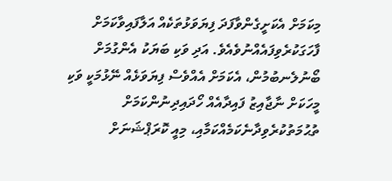މިކަމަށް އެކަށީގެންވާފަދަ ފިޔަވަޅުތަކެއް އަލާފައިވާކަމަށް ފާހަގަކުރެވިފައެއްނުވެއެވެ. އަދި ވަކި ބަޔަކު އެންގުމަށް ބޯނުލެނބުމުން، އެކަމަށް އެއްވެސް ފިޔަވަޅެއް ނޭޅުމަކީ ވަކި މީހަކަށް ނާޖާއިޒު ފައިދާއެއް ހޯދައިދިނުންކަމަށް ތުޙުމަތުކުރެވިދާނެކަމެއްކަމާއި، މިއީ ކޮރަޕްޝަނަށް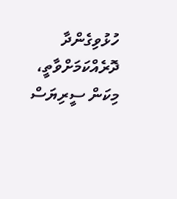ހުޅުވިގެންދާ ދޮރެއްކަމަށްވާތީ، މިކަން ސީރިޔަސް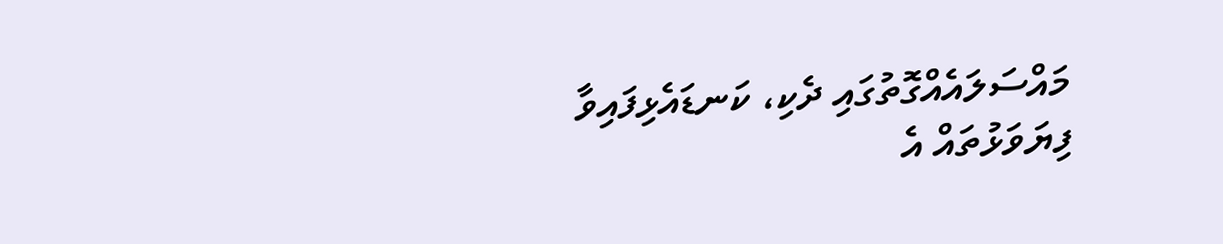މައްސަލައެއްގޮތުގައި ދެކި، ކަނޑައެޅިފައިވާ ފިޔަވަޅުތައް އެ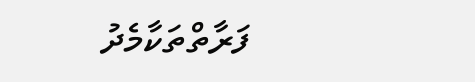ފަރާތްތަކާމެދު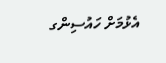އެޅުމަށް ހައުސިންގ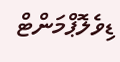ޑިވެލޮޕްމަންޓް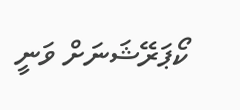ކޯޕަރޭޝަނަށް ވަނީ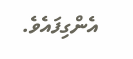އެންގިފައެވެ.